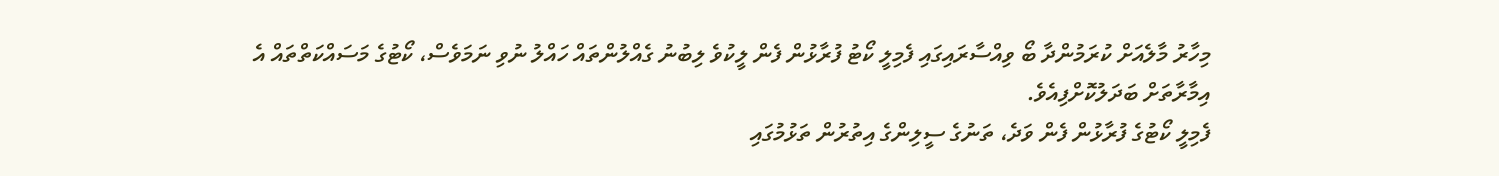މިހާރު މާލެއަށް ކުރަމުންދާ ބޯ ވިއްސާރައިގައި ފެމިލީ ކޯޓު ފުރާޅުން ފެން ލީކުވެ ލިބުނު ގެއްލުންތައް ހައްލު ނުވި ނަމަވެސް، ކޯޓުގެ މަސައްކަތްތައް އެ އިމާރާތަށް ބަދަލުކޮށްފިއެވެ.
ފެމިލީ ކޯޓުގެ ފުރާޅުން ފެން ވަދެ، ތަނުގެ ސީލިންގެ އިތުރުން ތަޅުމުގައި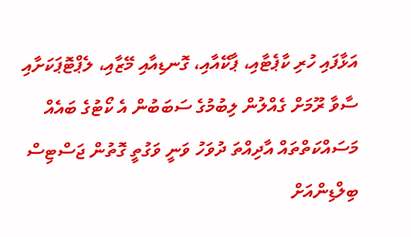އަޅާފައި ހުރި ކާޕެޓާއި، ޕާކޭއާއި، ގޮނޑިއާއި މޭޒާއި، ލެޕްޓޮޕަކަށާއި ސާވާ ރޫމަށް ގެއްލުން ލިބުމުގެ ސަބަބުން އެ ކޯޓުގެ ބައެއް މަސައްކަތްތައް އާދިއްތަ ދުވަހު ވަނީ ވަގުތީ ގޮތުން ޖަސްޓިސް ބިލްޑިންއަށް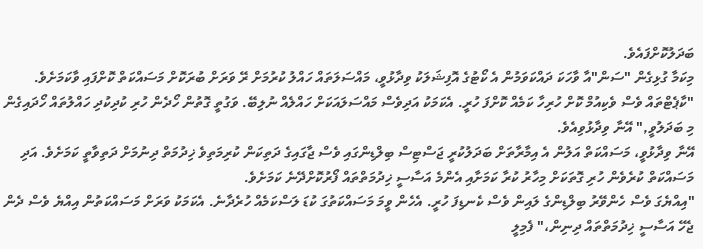ބަދަލުކޮށްފައެވެ.
މިކަމާ ގުޅިގެން "ސަން"އާ ވާހަކަ ދައްކަވަމުން އެ ކޯޓުގެ އޮފިޝަލަކު ވިދާޅުވީ، މައްސަލަތައް ހައްލު ކުރުމަށް ރޭ ވަރަށް ބުރަކޮށް މަސައްކަތް ކޮށްފައި ވާކަމަށެވެ.
"ކާޕެޓްތައް ވެސް ވެކިއުމް ކޮށް ހުރިހާ ކަމެއް ކޮށްފަ ހުރީ. އެކަމަކު އަދިވެސް މައްސަލައަކަށް ހައްލެއް ނުލިބޭ. ވަގުތީ ގޮތުން ހޯދެން ހުރި ކުދިކުދި ހައްލުތައް ހޯދައިގެން މި ބަދަލުވީ," އޭނާ ވިދާޅުވިއެވެ.
އޭނާ ވިދާޅުވީ، މަސައްކަތް އަލުން އެ އިމާރާތަށް ބަދަލުކުރީ ޖަސްޓިސް ބިލްޑިންގައި ވެސް ޖާގައިގެ ދަތިކަން ކުރިމަތިވެ ޚިދުމަތް ދިނުމަށް ދަތިވާތީ ކަމަށެވެ. އަދި މަސައްކަތް ކުރެވެން ހުރި ގޮތަކަށް މިހާރު ކުރާ ކަމަށާއި އެންމެ އަސާސީ ޚިދުމަތްތައް ފޯރުކޮށްދޭނެ ކަމަށެވެ.
"އިއްޔެގަ ވެސް ހެންވޭރު ބިލްޑިންގެ ލައިން ވެސް ކެނޑިފަ ހުރީ. އެހެން ވީމަ މަސައްކަތުގަ ކުޑަ ލަސްކަމެއް ހުރެދާނެ. އެކަމަކު ވަރަށް މަސައްކަތުން އިއްޔެ ވެސް ދެން ޖެހޭ އަސާސީ ޚިދުމަތްތައް ދިނިން،" ފެމިލީ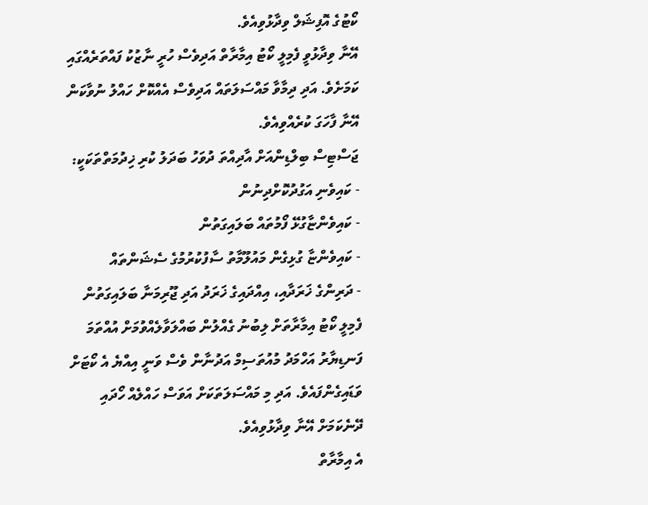ކޯޓުގެ އޮފިޝަލް ވިދާޅުވިއެވެ.
އޭނާ ވިދާޅުވީ ފެމިލީ ކޯޓު އިމާރާތް އަދިވެސް ހުރީ ނާޒުކު ފައްތަރެއްގައި ކަމަށެވެ. އަދި ދިމާވާ މައްސަލަތައް އަދިވެސް އެއްކޮށް ހައްލު ނުވާކަން އޭނާ ފާހަގަ ކުރެއްވިއެވެ.
ޖަސްޓިސް ބިލްޑިންއަށް އާދިއްތަ ދުވަހު ބަދަލު ކުރި ޚިދުމަތްތަކަކީ:
- ކައިވެނި އަގުދުކޮށްދިނުން
- ކައިވެންޏާގުޅޭ ފޯމުތައް ބަލައިގަތުން
- ކައިވެންޏާ ގުޅިގެން މައުލޫމާތު ސާފުކުރުމުގެ ސެޝަންތައް
- ދަރިންގެ ޚަރަދާއި، އިއްދައިގެ ޚަރަދު އަދި ޖޫރިމަނާ ބަލައިގަތުން
ފެމިލީ ކޯޓު އިމާރާތަށް ލިބުނު ގެއްލުން ބައްލަވާލެއްވުމަށް އުއްތަމަ ފަނޑިޔާރު އަހްމަދު މުއުތަސިމް އަދުނާން ވެސް ވަނީ އިއްޔެ އެ ކޯޓަށް ވަޑައިގެންފައެވެ. އަދި މި މައްސަލަތަކަށް އަވަސް ހައްލެއް ހޯދައި ދޭނެކަމަށް އޭނާ ވިދާޅުވިއެވެ.
އެ އިމާރާތް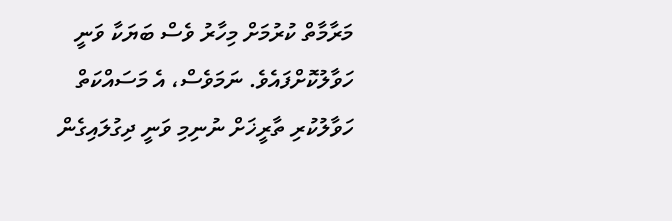މަރާމާތް ކުރުމަށް މިހާރު ވެސް ބަޔަކާ ވަނީ ހަވާލުކޮށްފައެވެ. ނަމަވެސް، އެ މަސައްކަތް ހަވާލުކުރި ތާރީޚަށް ނުނިމި ވަނީ ދިގުލައިގެން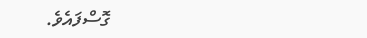ގޮސްފައެވެ.